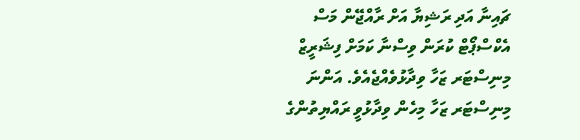ޗައިނާ އަދި ރަޝިޔާ އަށް ރާއްޖޭން މަސް އެކްސްޕޯޓް ކުރަން ވިސްނާ ކަމަށް ފިޝަރީޒް މިނިސްޓަރ ޒަހާ ވިދާޅުވެއްޖެއެވެ. އަންނަ
މިނިސްޓަރ ޒަހާ މިހެން ވިދާޅުވީ ރައްޔިތުންގެ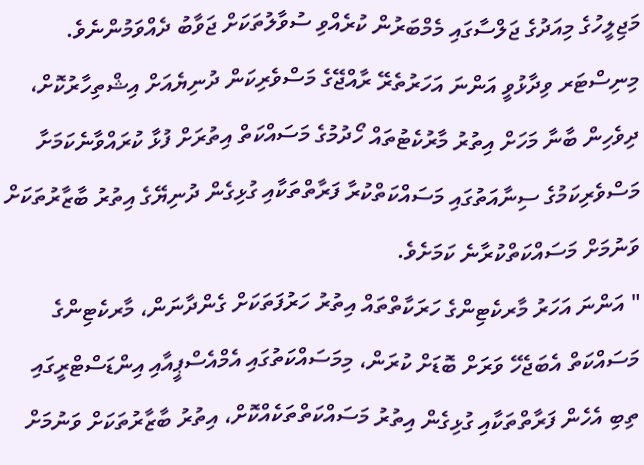މަޖިލީހުގެ މިއަދުގެ ޖަލްސާގައި މެމްބަރުން ކުރެއްވި ސުވާލުތަކަށް ޖަވާބު ދެއްވަމުންނެވެ.
މިނިސްޓަރ ވިދާޅުވީ އަންނަ އަހަރުތެރޭ ރާއްޖޭގެ މަސްވެރިކަން ދުނިޔެއަށް އިޝްތިހާރުކޮށް، ދިވެހިން ބާނާ މަހަށް އިތުރު މާރުކެޓުތައް ހޯދުމުގެ މަސައްކަތް އިތުރަށް ފުޅާ ކުރައްވާނެކަމަށާ މަސްވެރިކަމުގެ ސިނާއަތުގައި މަސައްކަތްކުރާ ފަރާތްތަކާއި ގުޅިގެން ދުނިޔޭގެ އިތުރު ބާޒާރުތަކަށް ވަނުމަށް މަސައްކަތްކުރާނެ ކަމަށެވެ.
" އަންނަ އަހަރު މާރކެޓިންގެ ހަރަކާތްތައް އިތުރު ހަރުފަތަކަށް ގެންދާނަން، މާރކެޓިންގެ މަސައްކަތް އެބަޖެހޭ ވަރަށް ބޮޑަށް ކުރަން، މިމަސައްކަތުގައި އެމްއެސްޕީއާއި އިންޑަސްޓްރީގައި ތިބި އެހެން ފަރާތްތަކާއި ގުޅިގެން އިތުރު މަސައްކަތްތަކެއްކޮށް، އިތުރު ބާޒާރުތަކަށް ވަނުމަށް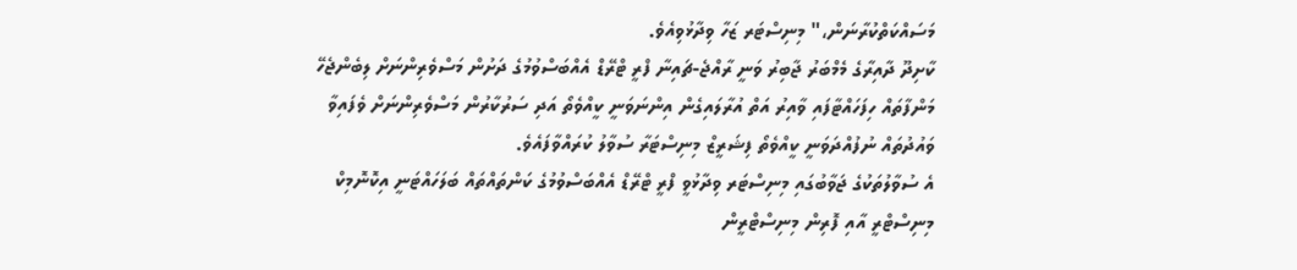މަސައްކަތްކުރާނަން،" މިނިސްޓަރ ޒަހާ ވިދާޅުވިއެވެ.
ކާށިދޫ ދާއިރާގެ މެމްބަރު ޖާބިރު ވަނީ ރާއްޖެ-ޗައިނާ ފްރީ ޓްރޭޑް އެއްބަސްވުމުގެ ދަށުން މަސްވެރިންނަށް ލިބެންޖެހޭ މަންފާތައް ހިފަހައްޓާފައި ވާއިރު އަތް އުރާލައިގެން އިންނަވަނީ ކީއްވެތޯ އަދި ސަރުކާރުން މަސްވެރިންނަށް ވެފައިވާ ވައުދުތައް ނުފުއްދަވަނީ ކީއްވެތޯ ފިޝަރީޒް މިނިސްޓަރާ ސުވާލު ކުރައްވާފައެވެ.
އެ ސުވާލުތަކުގެ ޖަވާބުގައި މިނިސްޓަރ ވިދާޅުވީ ފްރީ ޓްރޭޑް އެއްބަސްވުމުގެ ކަންތައްތައް ބަލަހައްޓަނީ އިކޮނޮމިކް މިނިސްޓްރީ އާއި ފޮރިން މިނިސްޓްރީން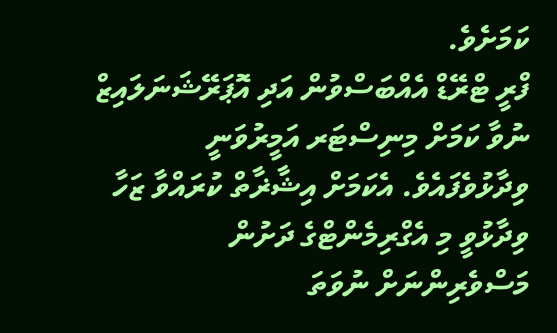ކަމަށެވެ.
ފްރީ ޓްރޭޑް އެއްބަސްވުން އަދި އޮޕަރޭޝަނަލައިޒް ނުވާ ކަމަށް މިނިސްޓަރ އަމީރުވަނީ ވިދާޅުވެފައެވެ. އެކަމަށް އިޝާޜާތް ކުރައްވާ ޒަހާ ވިދާޅުވީ މި އެގްރިމެންޓްގެ ދަށުން މަސްވެރިންނަށް ނުވަތަ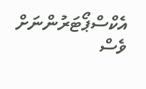އެކްސްޕޯޓަރުންނަށް ވެސް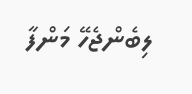ލިބެންޖެހޭ މަންފާ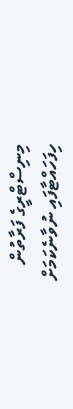މިނިސްޓްރީގެ ފަރާތުން ހިފަހައްޓާފައި ނުވާނެކަމަށް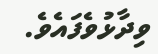ވިދާޅުވެފައެވެ.